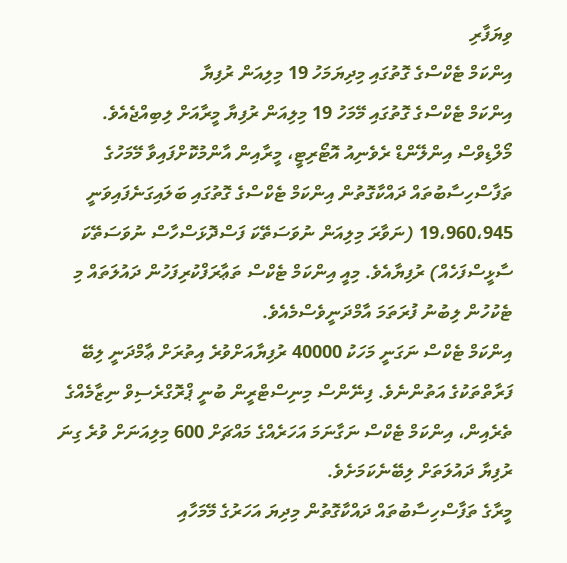ވިޔަފާރި
އިންކަމް ޓެކްސްގެ ގޮތުގައި މިދިޔަމަހު 19 މިލިއަން ރުފިޔާ
އިންކަމް ޓެކްސްގެ ގޮތުގައި މޭމަހު 19 މިލިއަން ރުފިޔާ މީރާއަށް ލިބިއްޖެއެވެ.
މޯލްޑިވްސް އިންލޭންޑް ރެވެނިއު އޮޓޯރިޓީ، މީރާއިން އާންމުކޮށްފައިވާ މޭމަހުގެ ތަފާސްހިސާބުތައް ދައްކާގޮތުން އިންކަމް ޓެކްސްގެ ގޮތުގައި ބަލައިގަނެފައިވަނީ 19،960،945 (ނަވާރަ މިލިއަން ނުވަސަތޭކަ ފަސްދޮޅަސްހާސް ނުވަސަތޭކަ ސާޅީސްފަހެއް) ރުފިޔާއެވެ. މިއީ އިންކަމް ޓެކްސް ތަޢާރަފްކުރިފަހުން ދައުލަތައް މި ޓެކުހުން ލިބުނު ފުރަތަމަ އާމްދަނީވެސްމެއެވެ.
އިންކަމް ޓެކްސް ނަގަނީ މަހަކު 40000 ރުފިޔާއަށްވުރެ އިތުރަށް ޢާމްދަނީ ލިބޭ ފަރާތްތަކުގެ އަތުންނެވެ. ފިނޭންސް މިނިސްޓްރީން ބުނީ ޕްރޮގްރެސިވް ނިޒާމެއްގެ ތެރެއިން، އިންކަމް ޓެކްސް ނަގާނަމަ އަހަރެއްގެ މައްޗަށް 600 މިލިއަނަށް ވުރެ ގިނަ ރުފިޔާ ދައުލަތަށް ލިބޭނެކަމަށެވެ.
މީރާގެ ތަފާސްހިސާބުތައް ދައްކާގޮތުން މިދިޔަ އަހަރުގެ މޭމަހާއި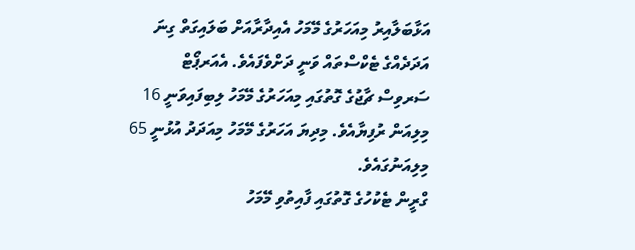އަޅާބަލާއިރު މިއަހަރުގެ މޭމަހު އެއިދާރާއަށް ބަލައިގަތް ގިނަ އަދަދެއްގެ ޓެކްސްތައް ވަނީ ދަށްވެފައެވެ. އެއަރޕޯޓް ސަރވިސް ޗާޖުގެ ގޮތުގައި މިއަހަރުގެ މޭމަހު ލިބިފައިވަނީ 16 މިލިއަން ރުފިޔާއެވެ. މިދިޔަ އަހަރުގެ މޭމަހު މިއަދަދު އުޅުނީ 65 މިލިއަނުގައެވެ.
ގްރީން ޓެކުހުގެ ގޮތުގައި ފާއިތުވި މޭމަހު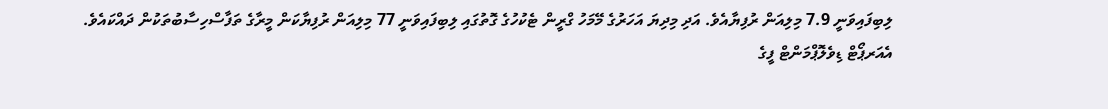ލިބިފައިވަނީ 7.9 މިލިއަން ރުފިޔާއެވެ. އަދި މިދިޔަ އަހަރުގެ މޭމަހު ގްރީން ޓެކުހުގެ ގޮތުގައި ލިބިފައިވަނީ 77 މިލިއަން ރުފިޔާކަން މީރާގެ ތަފާސްހިސާބުތަކުން ދައްކައެވެ.
އެއަރޕޯޓް ޑިވެލޮޕްމަންޓް ފީގެ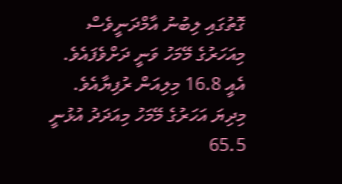ގޮތުގައި ލިބުނު އާމްދަނީވެސް މިއަހަރުގެ މޭމަހު ވަނީ ދަށްވެފައެވެ. އެއީ 16.8 މިލިއަން ރުފިޔާއެވެ. މިދިޔަ އަހަރުގެ މޭމަހު މިއަދަދު އުޅުނީ 65.5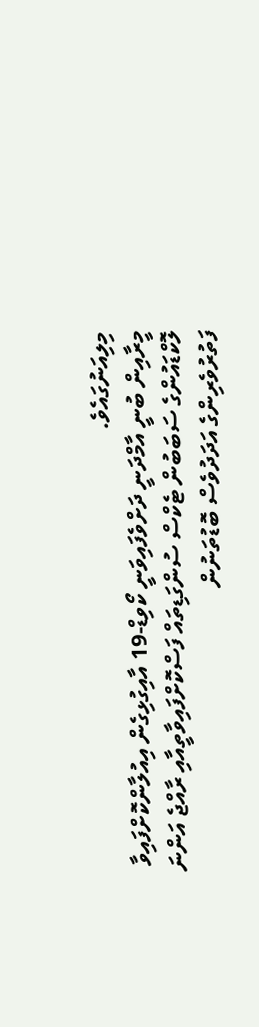މިލިއަނުގައެވެ.
މީރާއިން ބުނީ އާމްދަނީ ދަށްވެފައިވަނީ ކޯވިޑް-19 އާއިގުޅިގެން އިއުލާންކޮށްފައިވާ ލޮކްޑައުންގެ ސަބަބުން ޓެކްސް ސުންގަޑިތައް ފަސްކޮށްފައިވާތީއާއި ރާއްޖެ އަންނަ ފަތުރުވެރިންގެ އަދަދުވެސް ބޮޑުތަނުން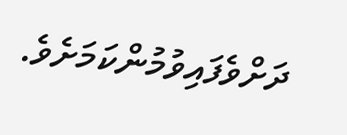ދަށްވެފައިވުމުންކަމަށެވެ.